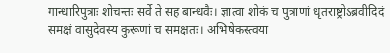गान्धारिपुत्राः शोचन्तः सर्वे ते सह बान्धवैः। ज्ञात्वा शोकं च पुत्राणां धृतराष्ट्रोऽब्रवीदिदं
समक्षं वासुदेवस्य कुरूणां च समक्षतः। अभिषेकस्त्वया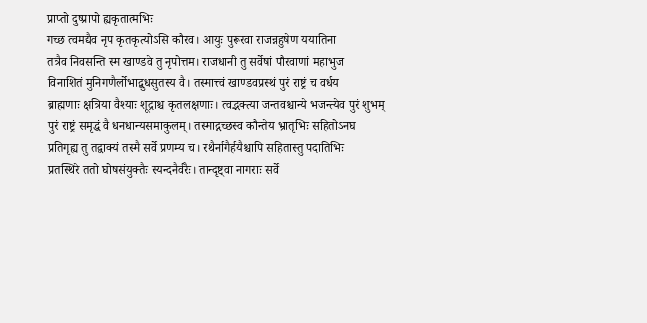प्राप्तो दुष्प्रापो ह्यकृतात्मभिः
गच्छ त्वमद्यैव नृप कृतकृत्योऽसि कौरव। आयुः पुरूरवा राजन्नहुषेण ययातिना
तत्रैव निवसन्ति स्म खाण्डवे तु नृपोत्तम। राजधानी तु सर्वेषां पौरवाणां महाभुज
विनाशितं मुनिगणैर्लोभाद्बुधसुतस्य वै। तस्मात्त्वं खाण्डवप्रस्थं पुरं राष्ट्रं च वर्धय
ब्राह्मणाः क्षत्रिया वैश्याः शूद्राश्च कृतलक्षणाः। त्वद्भक्त्या जन्तवश्चान्ये भजन्त्येव पुरं शुभम्
पुरं राष्ट्रं समृद्धं वै धनधान्यसमाकुलम्। तस्माद्गच्छस्व कौन्तेय भ्रातृभिः सहितोऽनघ
प्रतिगृह्य तु तद्वाक्यं तस्मै सर्वे प्रणम्य च। रथैर्नागैर्हयैश्चापि सहितास्तु पदातिभिः
प्रतस्थिरे ततो घोषसंयुक्तैः स्यन्दनैर्वरैः। तान्दृष्ट्वा नागराः सर्वे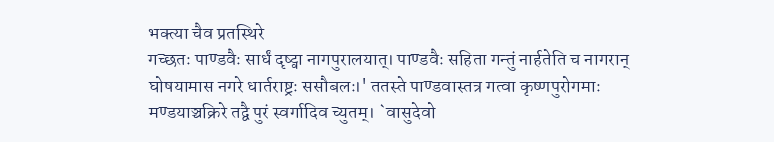भक्त्या चैव प्रतस्थिरे
गच्छतः पाण्डवैः सार्धं दृष्ट्वा नागपुरालयात्। पाण्डवैः सहिता गन्तुं नार्हतेति च नागरान्
घोषयामास नगरे धार्तराष्ट्रः ससौबलः।' ततस्ते पाण्डवास्तत्र गत्वा कृष्णपुरोगमाः
मण्डयाञ्चक्रिरे तद्वै पुरं स्वर्गादिव च्युतम्। `वासुदेवो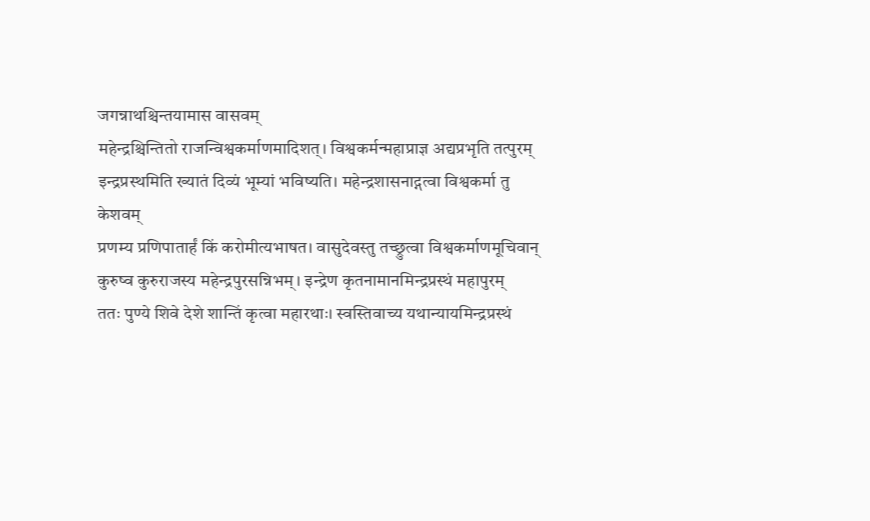जगन्नाथश्चिन्तयामास वासवम्
महेन्द्रश्चिन्तितो राजन्विश्वकर्माणमादिशत्। विश्वकर्मन्महाप्राज्ञ अद्यप्रभृति तत्पुरम्
इन्द्रप्रस्थमिति ख्यातं दिव्यं भूम्यां भविष्यति। महेन्द्रशासनाद्गत्वा विश्वकर्मा तु केशवम्
प्रणम्य प्रणिपातार्हं किं करोमीत्यभाषत। वासुदेवस्तु तच्छ्रुत्वा विश्वकर्माणमूचिवान्
कुरुष्व कुरुराजस्य महेन्द्रपुरसन्निभम्। इन्द्रेण कृतनामानमिन्द्रप्रस्थं महापुरम्
ततः पुण्ये शिवे देशे शान्तिं कृत्वा महारथाः। स्वस्तिवाच्य यथान्यायमिन्द्रप्रस्थं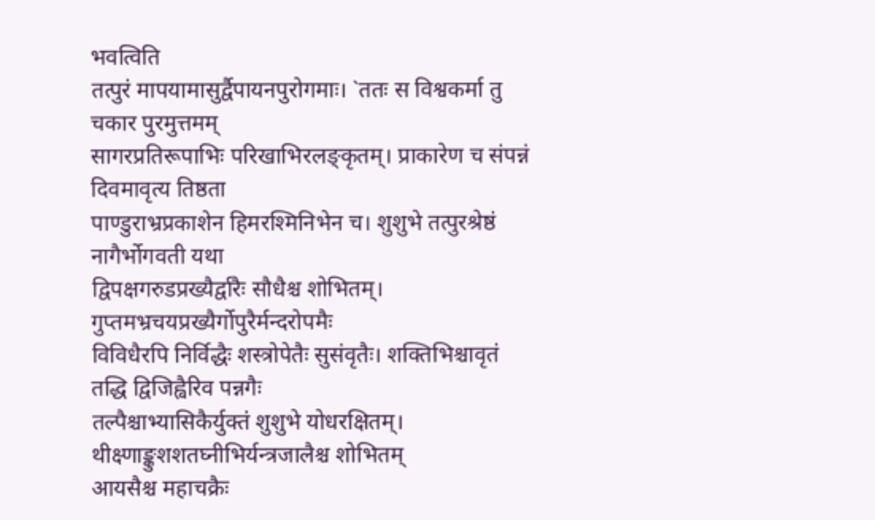भवत्विति
तत्पुरं मापयामासुर्द्वैपायनपुरोगमाः। `ततः स विश्वकर्मा तु चकार पुरमुत्तमम्
सागरप्रतिरूपाभिः परिखाभिरलङ्कृतम्। प्राकारेण च संपन्नं दिवमावृत्य तिष्ठता
पाण्डुराभ्रप्रकाशेन हिमरश्मिनिभेन च। शुशुभे तत्पुरश्रेष्ठं नागैर्भोगवती यथा
द्विपक्षगरुडप्रख्यैर्द्वारैः सौधैश्च शोभितम्। गुप्तमभ्रचयप्रख्यैर्गोपुरैर्मन्दरोपमैः
विविधैरपि निर्विद्धैः शस्त्रोपेतैः सुसंवृतैः। शक्तिभिश्चावृतं तद्धि द्विजिह्वैरिव पन्नगैः
तल्पैश्चाभ्यासिकैर्युक्तं शुशुभे योधरक्षितम्। थीक्ष्णाङ्कुशशतघ्नीभिर्यन्त्रजालैश्च शोभितम्
आयसैश्च महाचक्रैः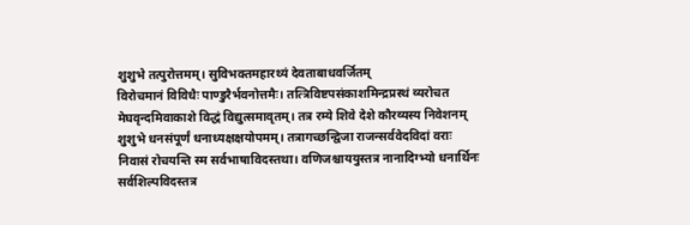शुशुभे तत्पुरोत्तमम्। सुविभक्तमहारथ्यं देवताबाधवर्जितम्
विरोचमानं विविधैः पाण्डुरैर्भवनोत्तमैः। तत्त्रिविष्टपसंकाशमिन्द्रप्रस्थं व्यरोचत
मेघवृन्दमिवाकाशे विद्धं विद्युत्समावृतम्। तत्र रम्ये शिवे देशे कौरव्यस्य निवेशनम्
शुशुभे धनसंपूर्णं धनाध्यक्षक्षयोपमम्। तत्रागच्छन्द्विजा राजन्सर्ववेदविदां वराः
निवासं रोचयन्ति स्म सर्वभाषाविदस्तथा। वणिजश्चाययुस्तत्र नानादिग्भ्यो धनार्थिनः
सर्वशिल्पविदस्तत्र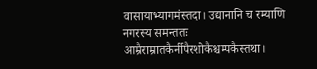वासायाभ्यागमंस्तदा। उद्यानानि च रम्याणि नगरस्य समन्ततः
आम्रैराम्रातकैर्नीपैरशोकैश्चम्पकैस्तथा।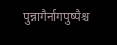पुन्नागैर्नागपुष्पैश्च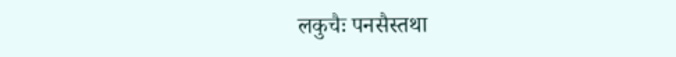लकुचैः पनसैस्तथा